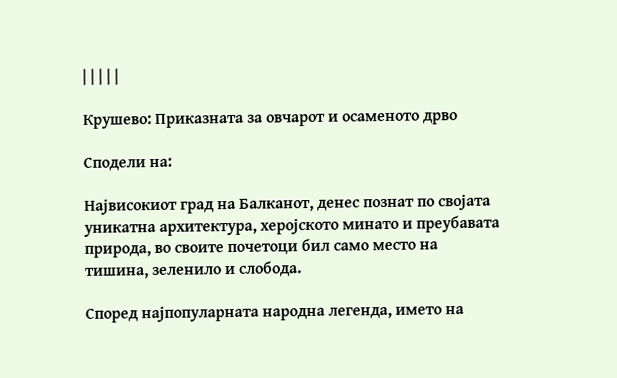| | | | |

Крушево: Приказната за овчарот и осаменото дрво

Сподели на:

Највисокиот град на Балканот, денес познат по својата уникатна архитектура, херојското минато и преубавата природа, во своите почетоци бил само место на тишина, зеленило и слобода.

Според најпопуларната народна легенда, името на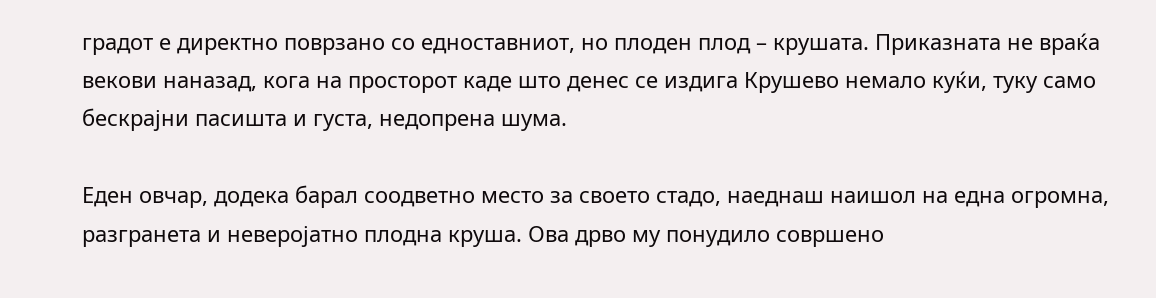градот е директно поврзано со едноставниот, но плоден плод – крушата. Приказната не враќа векови наназад, кога на просторот каде што денес се издига Крушево немало куќи, туку само бескрајни пасишта и густа, недопрена шума.

Еден овчар, додека барал соодветно место за своето стадо, наеднаш наишол на една огромна, разгранета и неверојатно плодна круша. Ова дрво му понудило совршено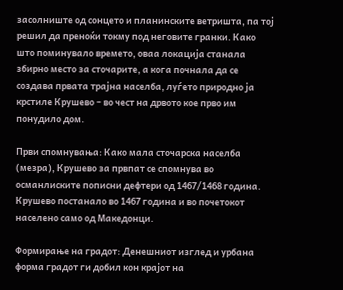засолниште од сонцето и планинските ветришта, па тој решил да преноќи токму под неговите гранки. Како што поминувало времето, оваа локација станала збирно место за сточарите, а кога почнала да се создава првата трајна населба, луѓето природно ја крстиле Крушево – во чест на дрвото кое прво им понудило дом.

Први спомнувања: Како мала сточарска населба (мезра), Крушево за првпат се спомнува во османлиските пописни дефтери од 1467/1468 година. Крушево постанало во 1467 година и во почетокот населено само од Македонци.

Формирање на градот: Денешниот изглед и урбана форма градот ги добил кон крајот на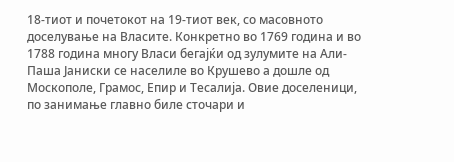18-тиот и почетокот на 19-тиот век, со масовното доселување на Власите. Конкретно во 1769 година и во 1788 година многу Власи бегајќи од зулумите на Али-Паша Јаниски се населиле во Крушево а дошле од Москополе, Грамос, Епир и Тесалија. Овие доселеници, по занимање главно биле сточари и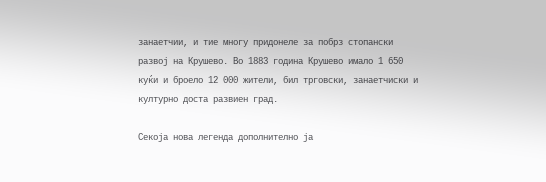занаетчии, и тие многу придонеле за побрз стопански развој на Крушево. Во 1883 година Крушево имало 1 650 куќи и броело 12 000 жители, бил трговски, занаетчиски и културно доста развиен град.

Секоја нова легенда дополнително ја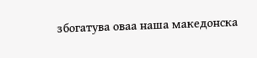збогатува оваа наша македонска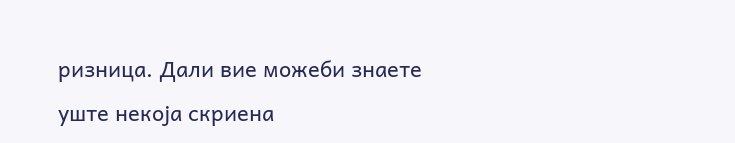ризница. Дали вие можеби знаете уште некоја скриена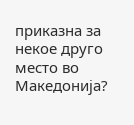приказна за некое друго место во Македонија?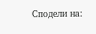Сподели на: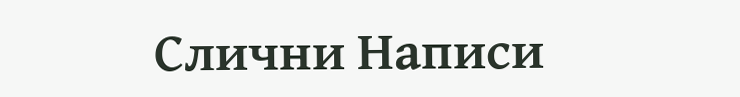Слични Написи